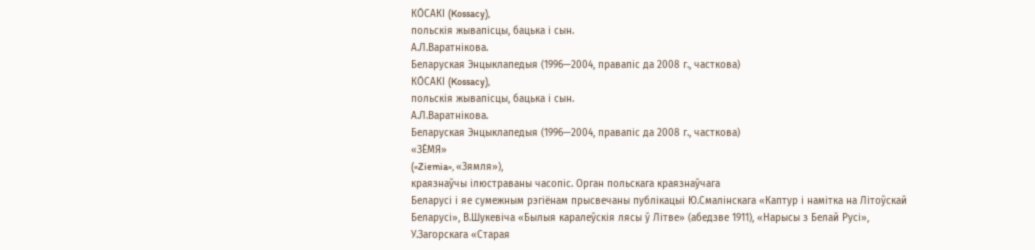КО́САКІ (Kossacy),
польскія жывапісцы, бацька і сын.
А.Л.Варатнікова.
Беларуская Энцыклапедыя (1996—2004, правапіс да 2008 г., часткова)
КО́САКІ (Kossacy),
польскія жывапісцы, бацька і сын.
А.Л.Варатнікова.
Беларуская Энцыклапедыя (1996—2004, правапіс да 2008 г., часткова)
«ЗЕ́МЯ»
(«Ziemia», «Зямля»),
краязнаўчы ілюстраваны часопіс. Орган польскага краязнаўчага
Беларусі і яе сумежным рэгіёнам прысвечаны публікацыі Ю.Смалінскага «Каптур і намітка на Літоўскай Беларусі», В.Шукевіча «Былыя каралеўскія лясы ў Літве» (абедзве 1911), «Нарысы з Белай Русі», У.Загорскага «Старая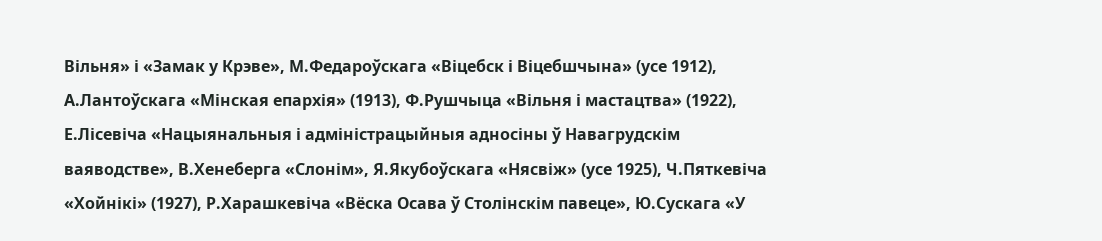Вільня» і «Замак у Крэве», М.Федароўскага «Віцебск і Віцебшчына» (усе 1912), А.Лантоўскага «Мінская епархія» (1913), Ф.Рушчыца «Вільня і мастацтва» (1922), Е.Лісевіча «Нацыянальныя і адміністрацыйныя адносіны ў Навагрудскім ваяводстве», В.Хенеберга «Слонім», Я.Якубоўскага «Нясвіж» (усе 1925), Ч.Пяткевіча «Хойнікі» (1927), Р.Харашкевіча «Вёска Осава ў Столінскім павеце», Ю.Сускага «У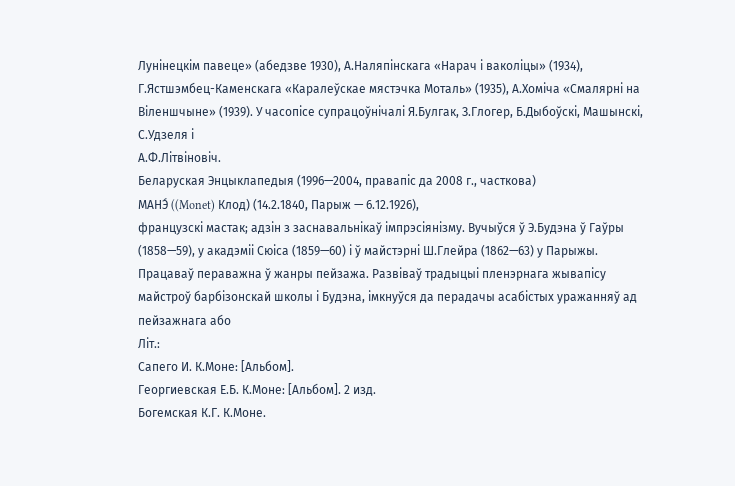Лунінецкім павеце» (абедзве 1930), А.Наляпінскага «Нарач і ваколіцы» (1934), Г.Ястшэмбец-Каменскага «Каралеўскае мястэчка Моталь» (1935), А.Хоміча «Смалярні на Віленшчыне» (1939). У часопісе супрацоўнічалі Я.Булгак, З.Глогер, Б.Дыбоўскі, Машынскі, С.Удзеля і
А.Ф.Літвіновіч.
Беларуская Энцыклапедыя (1996—2004, правапіс да 2008 г., часткова)
МАНЭ́ ((Monet) Клод) (14.2.1840, Парыж — 6.12.1926),
французскі мастак; адзін з заснавальнікаў імпрэсіянізму. Вучыўся ў Э.Будэна ў Гаўры (1858—59), у акадэміі Сюіса (1859—60) і ў майстэрні Ш.Глейра (1862—63) у Парыжы. Працаваў пераважна ў жанры пейзажа. Развіваў традыцыі пленэрнага жывапісу майстроў барбізонскай школы і Будэна, імкнуўся да перадачы асабістых уражанняў ад пейзажнага або
Літ.:
Сапего И. К.Моне: [Альбом].
Георгиевская Е.Б. К.Моне: [Альбом]. 2 изд.
Богемская К.Г. К.Моне.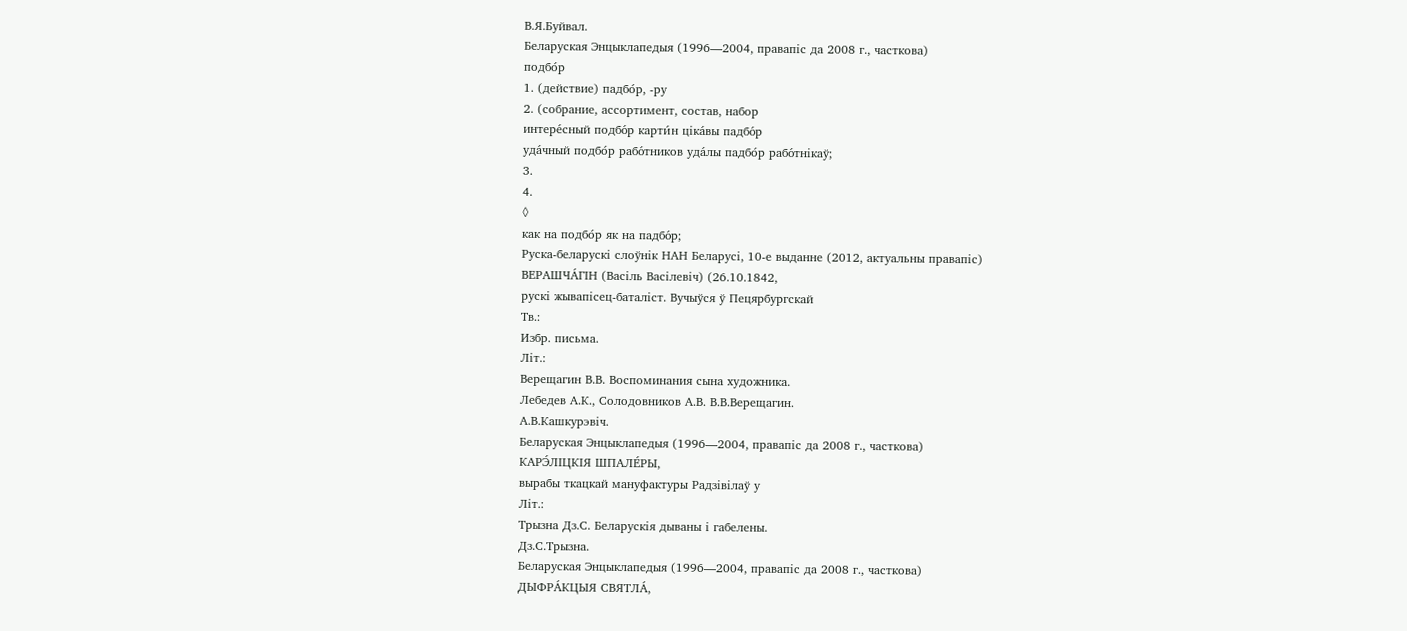В.Я.Буйвал.
Беларуская Энцыклапедыя (1996—2004, правапіс да 2008 г., часткова)
подбо́р
1. (действие) падбо́р, -ру
2. (собрание, ассортимент, состав, набор
интере́сный подбо́р карти́н ціка́вы падбо́р
уда́чный подбо́р рабо́тников уда́лы падбо́р рабо́тнікаў;
3.
4.
◊
как на подбо́р як на падбо́р;
Руска-беларускі слоўнік НАН Беларусі, 10-е выданне (2012, актуальны правапіс)
ВЕРАШЧА́ГІН (Васіль Васілевіч) (26.10.1842,
рускі жывапісец-баталіст. Вучыўся ў Пецярбургскай
Тв.:
Избр. письма.
Літ.:
Верещагин В.В. Воспоминания сына художника.
Лебедев А.К., Солодовников А.В. В.В.Верещагин.
А.В.Кашкурэвіч.
Беларуская Энцыклапедыя (1996—2004, правапіс да 2008 г., часткова)
КАРЭ́ЛІЦКІЯ ШПАЛЕ́РЫ,
вырабы ткацкай мануфактуры Радзівілаў у
Літ.:
Трызна Дз.С. Беларускія дываны і габелены.
Дз.С.Трызна.
Беларуская Энцыклапедыя (1996—2004, правапіс да 2008 г., часткова)
ДЫФРА́КЦЫЯ СВЯТЛА́,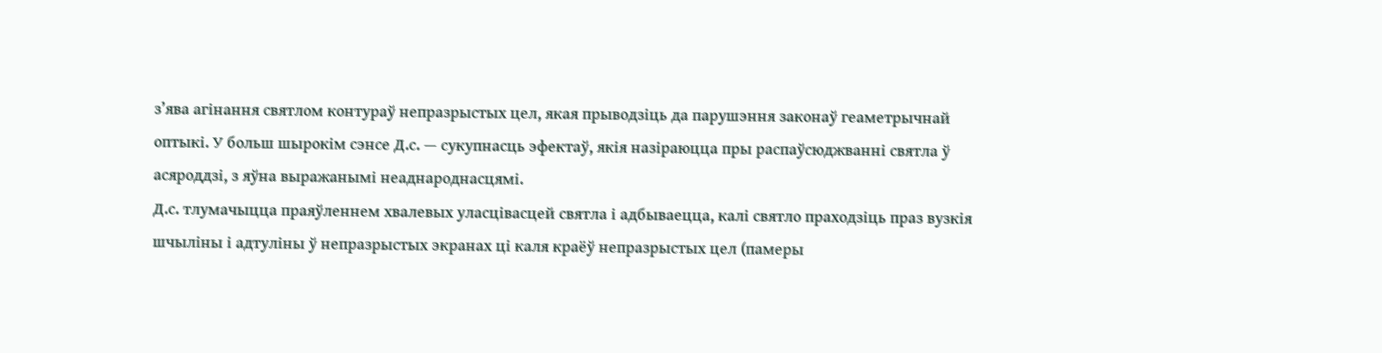з’ява агінання святлом контураў непразрыстых цел, якая прыводзіць да парушэння законаў геаметрычнай оптыкі. У больш шырокім сэнсе Д.с. — сукупнасць эфектаў, якія назіраюцца пры распаўсюджванні святла ў асяроддзі, з яўна выражанымі неаднароднасцямі.
Д.с. тлумачыцца праяўленнем хвалевых уласцівасцей святла і адбываецца, калі святло праходзіць праз вузкія шчыліны і адтуліны ў непразрыстых экранах ці каля краёў непразрыстых цел (памеры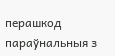перашкод параўнальныя з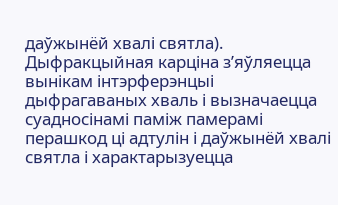даўжынёй хвалі святла). Дыфракцыйная карціна з’яўляецца вынікам інтэрферэнцыі дыфрагаваных хваль і вызначаецца суадносінамі паміж памерамі перашкод ці адтулін і даўжынёй хвалі святла і характарызуецца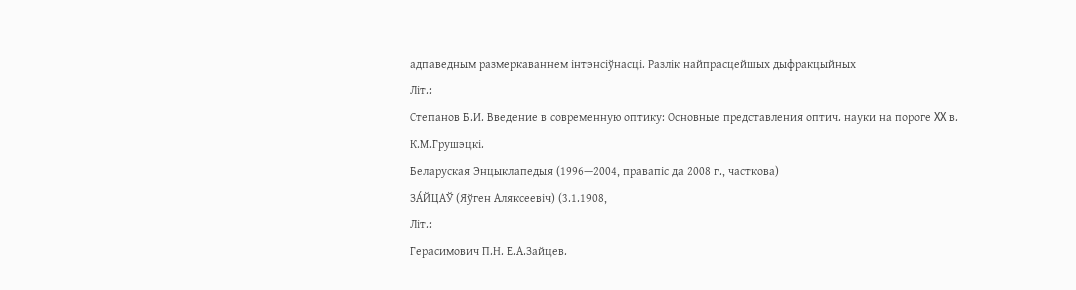адпаведным размеркаваннем інтэнсіўнасці. Разлік найпрасцейшых дыфракцыйных
Літ.:
Степанов Б.И. Введение в современную оптику: Основные представления оптич. науки на пороге XX в.
К.М.Грушэцкі.
Беларуская Энцыклапедыя (1996—2004, правапіс да 2008 г., часткова)
ЗА́ЙЦАЎ (Яўген Аляксеевіч) (3.1.1908,
Літ.:
Герасимович П.Н. Е.А.Зайцев.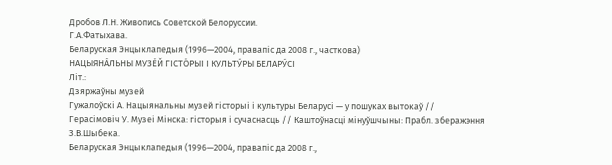Дробов Л.Н. Живопись Советской Белоруссии.
Г.А.Фатыхава.
Беларуская Энцыклапедыя (1996—2004, правапіс да 2008 г., часткова)
НАЦЫЯНА́ЛЬНЫ МУЗЕ́Й ГІСТО́РЫІ І КУЛЬТУ́РЫ БЕЛАРУ́СІ
Літ.:
Дзяржаўны музей
Гужалоўскі А. Нацыянальны музей гісторыі і культуры Беларусі — у пошуках вытокаў //
Герасімовіч У. Музеі Мінска: гісторыя і сучаснасць // Каштоўнасці мінуўшчыны: Прабл. зберажэння
З.В.Шыбека.
Беларуская Энцыклапедыя (1996—2004, правапіс да 2008 г.,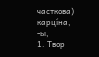часткова)
карці́на, ‑ы,
1. Твор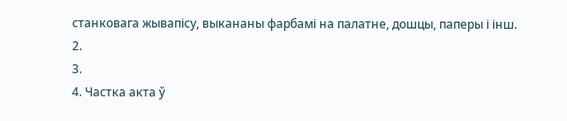станковага жывапісу, выкананы фарбамі на палатне, дошцы, паперы і інш.
2.
3.
4. Частка акта ў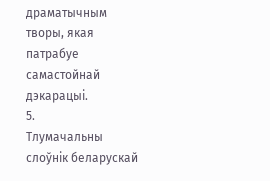драматычным творы, якая патрабуе самастойнай дэкарацыі.
5.
Тлумачальны слоўнік беларускай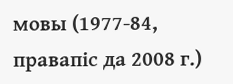мовы (1977-84, правапіс да 2008 г.)